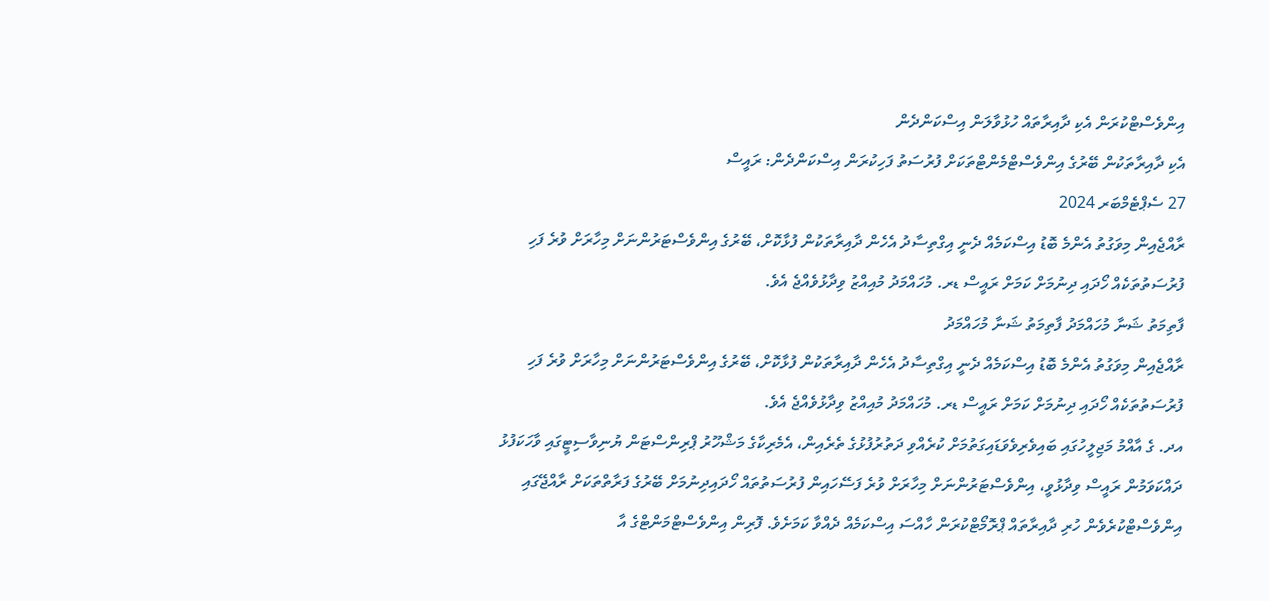އިންވެސްޓްކުރަން އެކި ދާއިރާތައް ހުޅުވާލަން އިސްކަންދެން
އެކި ދާއިރާތަކުން ބޭރުގެ އިންވެސްޓްމެންޓްތަކަށް ފުރުސަތު ފަހިކުރަން އިސްކަންދެން: ރައީސް
27 ސެޕްޓެމްބަރ 2024
ރާއްޖެއިން މިވަގުތު އެންމެ ބޮޑު އިސްކަމެއް ދެނީ އިގްތިސާދު އެހެން ދާއިރާތަކުން ފުޅާކޮށް، ބޭރުގެ އިންވެސްޓަރުންނަށް މިހާރަށް ވުރެ ފަހި ފުރުސަތުތަކެއް ހޯދައި ދިނުމަށް ކަމަށް ރައީސް ޑރ. މުހައްމަދު މުއިއްޒު ވިދާޅުވެއްޖެ އެވެ.
ފާތިމަތު ޝަނާ މުހައްމަދު ފާތިމަތު ޝަނާ މުހައްމަދު
ރާއްޖެއިން މިވަގުތު އެންމެ ބޮޑު އިސްކަމެއް ދެނީ އިގްތިސާދު އެހެން ދާއިރާތަކުން ފުޅާކޮށް، ބޭރުގެ އިންވެސްޓަރުންނަށް މިހާރަށް ވުރެ ފަހި ފުރުސަތުތަކެއް ހޯދައި ދިނުމަށް ކަމަށް ރައީސް ޑރ. މުހައްމަދު މުއިއްޒު ވިދާޅުވެއްޖެ އެވެ.
އދ. ގެ އާއްމު މަޖިލީހުގައި ބައިވެރިވެވަޑައިގަތުމަށް ކުރެއްވި ދަތުރުފުޅުގެ ތެރެއިން، އެމެރިކާގެ މަޝްހޫރު ޕްރިންސްޓަން ޔުނިވާސިޓީގައި ވާހަކަފުޅު ދައްކަވަމުން ރައީސް ވިދާޅުވީ، އިންވެސްޓަރުންނަށް މިހާރަށް ވުރެ ފަސޭހައިން ފުރުސަތުތައް ހޯދައިދިނުމަށް ބޭރުގެ ފަރާތްތަކަށް ރާއްޖޭގައި އިންވެސްޓްކުރެވެން ހުރި ދާއިރާތައް ޕްރޮމޯޓްކުރަން ހާއްސަ އިސްކަމެއް ދެއްވާ ކަމަށެވެ. ފޮރިން އިންވެސްޓްމަންޓްގެ އާ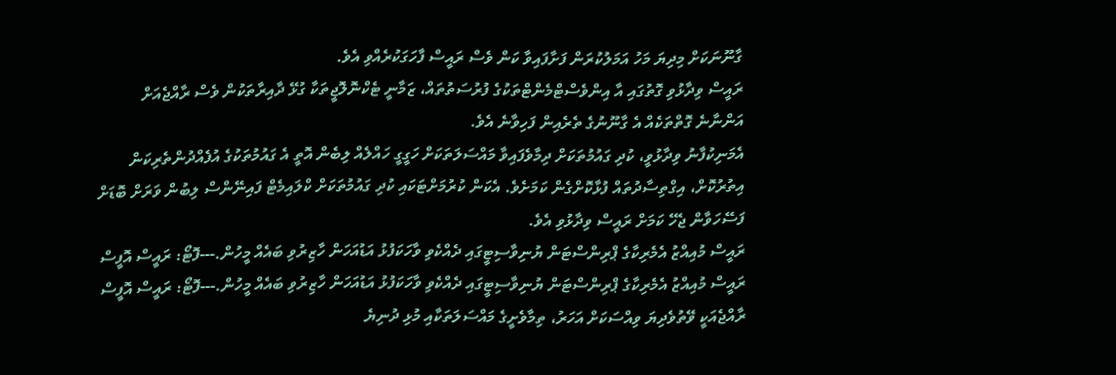ގާނޫނަކަށް މިދިޔަ މަހު އަމަލުކުރަން ފަށާފައިވާ ކަން ވެސް ރައީސް ފާހަގަކުރެއްވި އެވެ.
ރައީސް ވިދާޅުވި ގޮތުގައި އާ އިންވެސްޓްމެންޓްތަކުގެ ފުރުސަތުތައް، ޒަމާނީ ޓެކްނޮލޮޖީތަކާ ގުޅޭ ދާއިރާތަކުން ވެސް ރާއްޖެއަށް އަންނާނެ ގޮތްތަކެއް އެ ގާނޫނުގެ ތެރެއިން ފަހިވާނެ އެވެ.
އެމަނިކުފާނު ވިދާޅުވީ، ކުދި ގައުމުތަކަށް ދިމާވެފައިވާ މައްސަލަތަކަށް ހަގީގީ ހައްލެއް ލިބެން އޮތީ އެ ގައުމުތަކުގެ އުފެއްދުންތެރިކަން އިތުރުކޮށް، އިގްތިސާދުތައް ފުޅާކޮށްގެން ކަމަށެވެ. އެކަން ކުރުމަށްޓަކައި ކުދި ގައުމުތަކަށް ކްލައިމެޓް ފައިނޭންސް ލިބުން ވަރަށް ބޮޑަށް ފަސޭހަވާން ޖެހޭ ކަމަށް ރައީސް ވިދާޅުވި އެވެ.
ރައީސް މުއިއްޒު އެމެރިކާގެ ޕްރިންސްޓަން ޔުނިވާސިޓީގައި ދެއްކެވި ވާހަކަފުޅު އަޑުއަހަން ހާޒިރުވި ބައެއް މީހުން.---ފޮޓޯ: ރައީސް އޮފީސް
ރައީސް މުއިއްޒު އެމެރިކާގެ ޕްރިންސްޓަން ޔުނިވާސިޓީގައި ދެއްކެވި ވާހަކަފުޅު އަޑުއަހަން ހާޒިރުވި ބައެއް މީހުން.---ފޮޓޯ: ރައީސް އޮފީސް
ރާއްޖެއަކީ ވޭތުވެދިޔަ ވިއްސަކަށް އަހަރު، ތިމާވެށީގެ މައްސަލަތަކާއި މުޅި ދުނިޔެ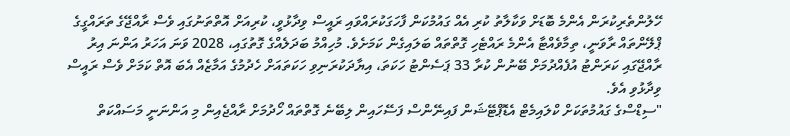ހޭލުންތެރިކުރަން އެންމެ ބޮޑަށް ވަކާލާތު ކުރި އެއް ގައުމުކަން ފާހަގަކުރައްވައި ރައީސް ވިދާޅުވީ، ކުރިއަށް އޮތްތަނުގައި ވެސް ރާއްޖޭގެ ތަރައްގީގެ ޕްލޭންތައް ރާވަނީ، ތިމާވެއްޓާ އެންމެ ރައްޓެހި ގޮތްތައް ބަލައިގެން ކަމަށެވެ. މުހިއްމު ބަދަލެއްގެ ގޮތުގައި، 2028 ވަނަ އަހަރު އަންނަ އިރު ރާއްޖޭގައި ކަރަންޓު އުފެއްދުމަށް ބޭނުން ކުރާ 33 ޕަސެންޓު ހަކަތަ، އިޔާދަކުރަނިވި ހަކަތައަށް ހެދުމުގެ އަމާޒެއް އެބަ އޮތް ކަމަށް ވެސް ރައީސް ވިދާޅުވި އެވެ.
"ސިޑްސްގެ ގައުމުތަކަށް ކްލައިމެޓް އެޑޮޕްޓޭޝަން ފައިނޭންސް ފަސޭހައިން ލިބޭނެ ގޮތްތައް ހޯދުމަށް ރާއްޖެއިން މި އަންނަނީ މަސައްކަތް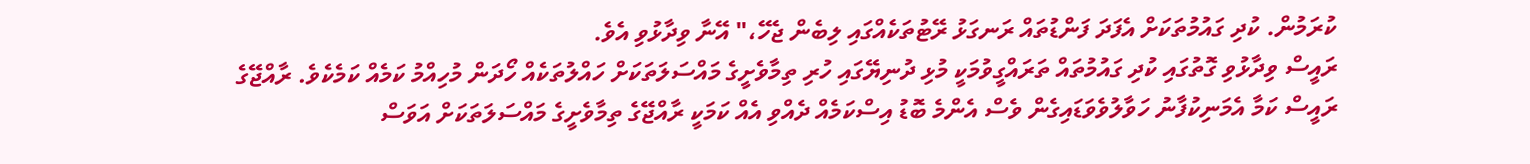ކުރަމުން. ކުދި ގައުމުތަކަށް އެފަދަ ފަންޑުތައް ރަނގަޅު ރޭޓުތަކެއްގައި ލިބެން ޖެހޭ،" އޭނާ ވިދާޅުވި އެވެ.
ރައީސް ވިދާޅުވި ގޮތުގައި ކުދި ގައުމުތައް ތަރައްގީވުމަކީ މުޅި ދުނިޔޭގައި ހުރި ތިމާވެށީގެ މައްސަލަތަކަށް ހައްލުތަކެއް ހޯދަން މުހިއްމު ކަމެއް ކަމެކެވެ. ރާއްޖޭގެ ރައީސް ކަމާ އެމަނިކުފާނު ހަވާލުވެވަޑައިގެން ވެސް އެންމެ ބޮޑު އިސްކަމެއް ދެއްވި އެއް ކަމަކީ ރާއްޖޭގެ ތިމާވެށީގެ މައްސަލަތަކަށް އަވަސް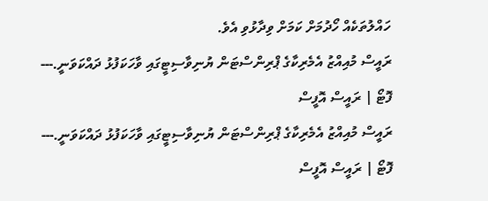ހައްލުތަކެއް ހޯދުމަށް ކަމަށް ވިދާޅުވި އެވެ.
ރައީސް މުއިއްޒު އެމެރިކާގެ ޕްރިންސްޓަން ޔުނިވާސިޓީގައި ވާހަކަފުޅު ދައްކަވަނީ.--- ފޮޓޯ | ރައީސް އޮފީސް
ރައީސް މުއިއްޒު އެމެރިކާގެ ޕްރިންސްޓަން ޔުނިވާސިޓީގައި ވާހަކަފުޅު ދައްކަވަނީ.--- ފޮޓޯ | ރައީސް އޮފީސް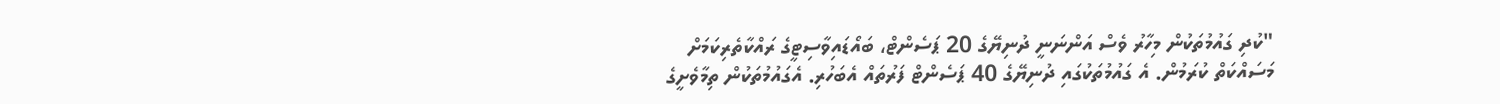"ކުދި ގައުމުތަކުން މިހާރު ވެސް އަންނަނީ ދުނިޔޭގެ 20 ޕަސެންޓް، ބައޯޑައިވާސިޓީގެ ރައްކާތެރިކަމަށް މަސައްކަތް ކުރަމުން. އެ ގައުމުތަކުގައި ދުނިޔޭގެ 40 ޕަސެންޓް ފަރުތައް އެބަހުރި. އެގައުމުތަކުން ތިމާވެށީގެ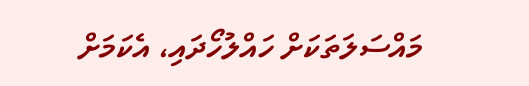މައްސަލަތަކަށް ހައްލުހޯދައި، އެކަމަށް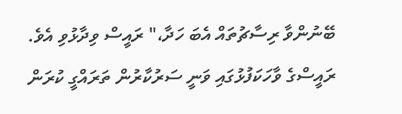ބޭނުންވާ ރިސާޗުތައް އެބަ ހަދާ،" ރައީސް ވިދާޅުވި އެވެ.
ރައީސްގެ ވާހަކަފުޅުގައި ވަނީ ސަރުކާރުން ތަރައްގީ ކުރަން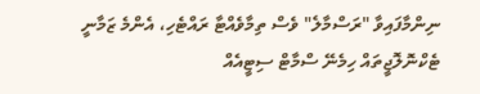ނިންމާފައިވާ "ރަސްމާލެ" ވެސް ތިމާވެއްޓާ ރައްޓެހި، އެންމެ ޒަމާނީ ޓެކްނޮލޮޖީތައް ހިމެނޭ ސްމާޓް ސިޓީއެއް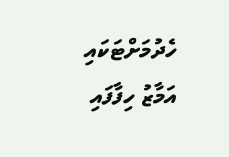ހެދުމަށްޓަކައި އަމާޒު ހިފާފައި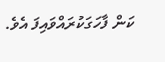ކަން ފާހަގަކުރައްވައިފަ އެވެ.